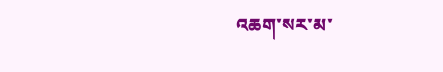འཆག་སར་མ་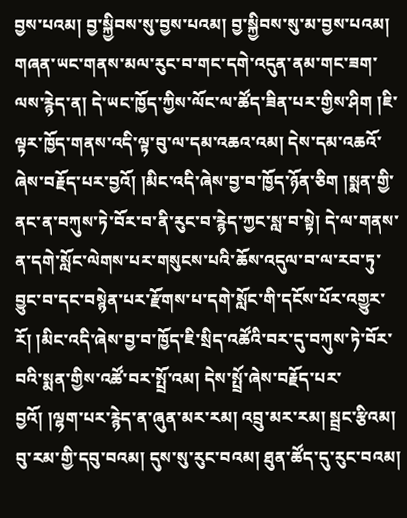བྱས་པའམ། བྱ་སྐྱིབས་སུ་བྱས་པའམ། བྱ་སྐྱིབས་སུ་མ་བྱས་པའམ། གཞན་ཡང་གནས་མལ་རུང་བ་གང་དགེ་འདུན་ནམ་གང་ཟག་ལས་རྙེད་ན། དེ་ཡང་ཁྱོད་ཀྱིས་ལོང་ལ་ཚོད་ཟིན་པར་གྱིས་ཤིག །ཇི་ལྟར་ཁྱོད་གནས་འདི་ལྟ་བུ་ལ་དམ་འཆའ་འམ། དེས་དམ་འཆའོ་ཞེས་བརྗོད་པར་བྱའོ། །མིང་འདི་ཞེས་བྱ་བ་ཁྱོད་ཉོན་ཅིག །སྨན་གྱི་ནང་ན་བཀུས་ཏེ་བོར་བ་ནི་རུང་བ་རྙེད་ཀྱང་སླ་བ་སྟེ། དེ་ལ་གནས་ན་དགེ་སློང་ལེགས་པར་གསུངས་པའི་ཆོས་འདུལ་བ་ལ་རབ་ཏུ་བྱུང་བ་དང་བསྙེན་པར་རྫོགས་པ་དགེ་སློང་གི་དངོས་པོར་འགྱུར་རོ། །མིང་འདི་ཞེས་བྱ་བ་ཁྱོད་ཇི་སྲིད་འཚོའི་བར་དུ་བཀུས་ཏེ་བོར་བའི་སྨན་གྱིས་འཚོ་བར་སྤྲོ་འམ། དེས་སྤྲོ་ཞེས་བརྗོད་པར་བྱའོ། །ལྷག་པར་རྙེད་ན་ཞུན་མར་རམ། འབྲུ་མར་རམ། སྦྲང་རྩིའམ། བུ་རམ་གྱི་དབུ་བའམ། དུས་སུ་རུང་བའམ། ཐུན་ཚོད་དུ་རུང་བའམ།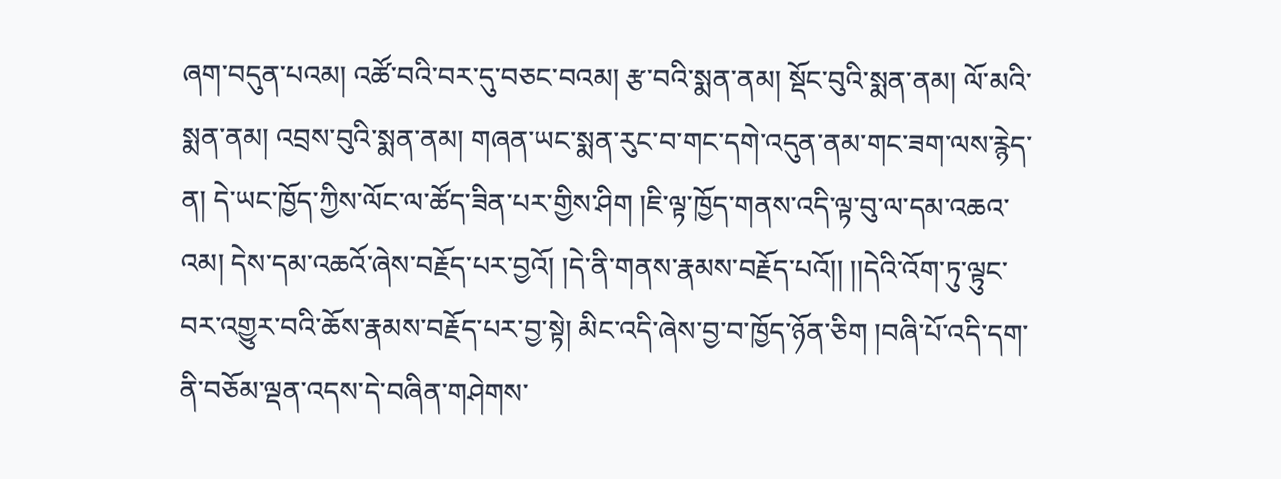ཞག་བདུན་པའམ། འཚོ་བའི་བར་དུ་བཅང་བའམ། རྩ་བའི་སྨན་ནམ། སྡོང་བུའི་སྨན་ནམ། ལོ་མའི་སྨན་ནམ། འབྲས་བུའི་སྨན་ནམ། གཞན་ཡང་སྨན་རུང་བ་གང་དགེ་འདུན་ནམ་གང་ཟག་ལས་རྙེད་ན། དེ་ཡང་ཁྱོད་ཀྱིས་ལོང་ལ་ཚོད་ཟིན་པར་གྱིས་ཤིག །ཇི་ལྟ་ཁྱོད་གནས་འདི་ལྟ་བུ་ལ་དམ་འཆའ་འམ། དེས་དམ་འཆའོ་ཞེས་བརྗོད་པར་བྱའོ། །དེ་ནི་གནས་རྣམས་བརྗོད་པའོ།། །།དེའི་འོག་ཏུ་ལྟུང་བར་འགྱུར་བའི་ཆོས་རྣམས་བརྗོད་པར་བྱ་སྟེ། མིང་འདི་ཞེས་བྱ་བ་ཁྱོད་ཉོན་ཅིག །བཞི་པོ་འདི་དག་ནི་བཅོམ་ལྡན་འདས་དེ་བཞིན་གཤེགས་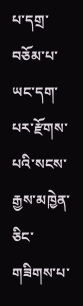པ་དགྲ་བཅོམ་པ་ཡང་དག་པར་རྫོགས་པའི་སངས་རྒྱས་མཁྱེན་ཅིང་གཟིགས་པ་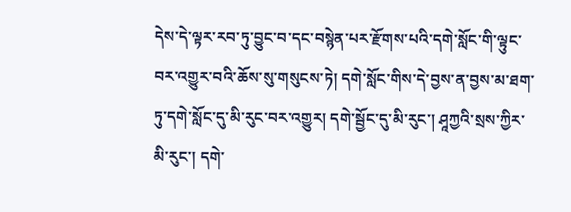དེས་དེ་ལྟར་རབ་ཏུ་བྱུང་བ་དང་བསྙེན་པར་རྫོགས་པའི་དགེ་སློང་གི་ལྟུང་བར་འགྱུར་བའི་ཆོས་སུ་གསུངས་ཏེ། དགེ་སློང་གིས་དེ་བྱས་ན་བྱས་མ་ཐག་ཏུ་དགེ་སློང་དུ་མི་རུང་བར་འགྱུར། དགེ་སྦྱོང་དུ་མི་རུང་། ཤཱཀྱའི་སྲས་ཀྱིར་མི་རུང་། དགེ་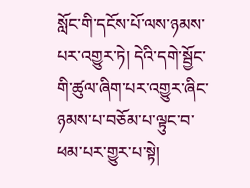སློང་གི་དངོས་པོ་ལས་ཉམས་པར་འགྱུར་ཏེ། དེའི་དགེ་སྦྱོང་གི་ཚུལ་ཞིག་པར་འགྱུར་ཞིང་ཉམས་པ་བཅོམ་པ་ལྟུང་བ་ཕམ་པར་གྱུར་པ་སྟེ།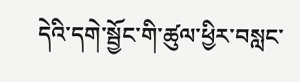དེའི་དགེ་སྦྱོང་གི་ཚུལ་ཕྱིར་བསླང་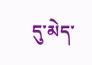དུ་མེད་